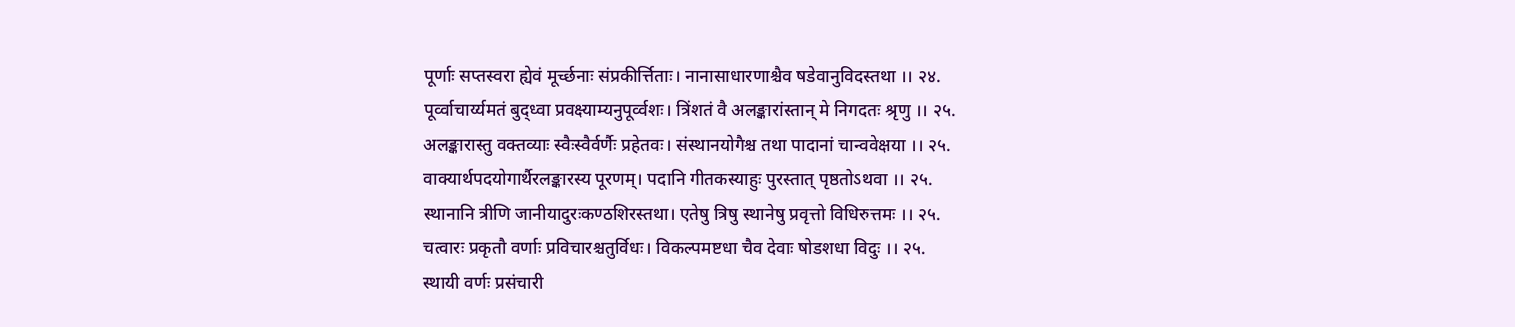पूर्णाः सप्तस्वरा ह्येवं मूर्च्छनाः संप्रकीर्त्तिताः। नानासाधारणाश्चैव षडेवानुविदस्तथा ।। २४.
पूर्व्वाचार्य्यमतं बुद्ध्वा प्रवक्ष्याम्यनुपूर्व्वशः। त्रिंशतं वै अलङ्कारांस्तान् मे निगदतः श्रृणु ।। २५.
अलङ्कारास्तु वक्तव्याः स्वैःस्वैर्वर्णैः प्रहेतवः। संस्थानयोगैश्च तथा पादानां चान्ववेक्षया ।। २५.
वाक्यार्थपदयोगार्थैरलङ्कारस्य पूरणम्। पदानि गीतकस्याहुः पुरस्तात् पृष्ठतोऽथवा ।। २५.
स्थानानि त्रीणि जानीयादुरःकण्ठशिरस्तथा। एतेषु त्रिषु स्थानेषु प्रवृत्तो विधिरुत्तमः ।। २५.
चत्वारः प्रकृतौ वर्णाः प्रविचारश्चतुर्विधः। विकल्पमष्टधा चैव देवाः षोडशधा विदुः ।। २५.
स्थायी वर्णः प्रसंचारी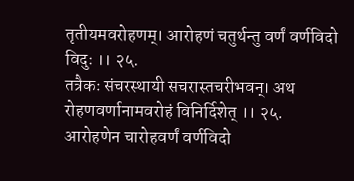तृतीयमवरोहणम्। आरोहणं चतुर्थन्तु वर्णं वर्णविदो विदुः ।। २५.
तत्रैकः संचरस्थायी सचरास्तचरीभवन्। अथ रोहणवर्णानामवरोहं विनिर्दिशेत् ।। २५.
आरोहणेन चारोहवर्णं वर्णविदो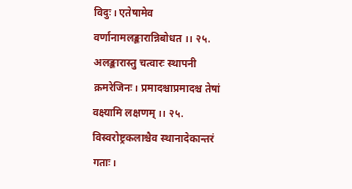विदुः। एतेषामेव वर्णानामलङ्कारान्निबोधत ।। २५.
अलङ्कारास्तु चत्वारः स्थापनी क्रमरेजिनः। प्रमादश्चाप्रमादश्च तेषां वक्ष्यामि लक्षणम् ।। २५.
विस्वरोष्ट्रकलाश्चैव स्थानादेकान्तरं गताः।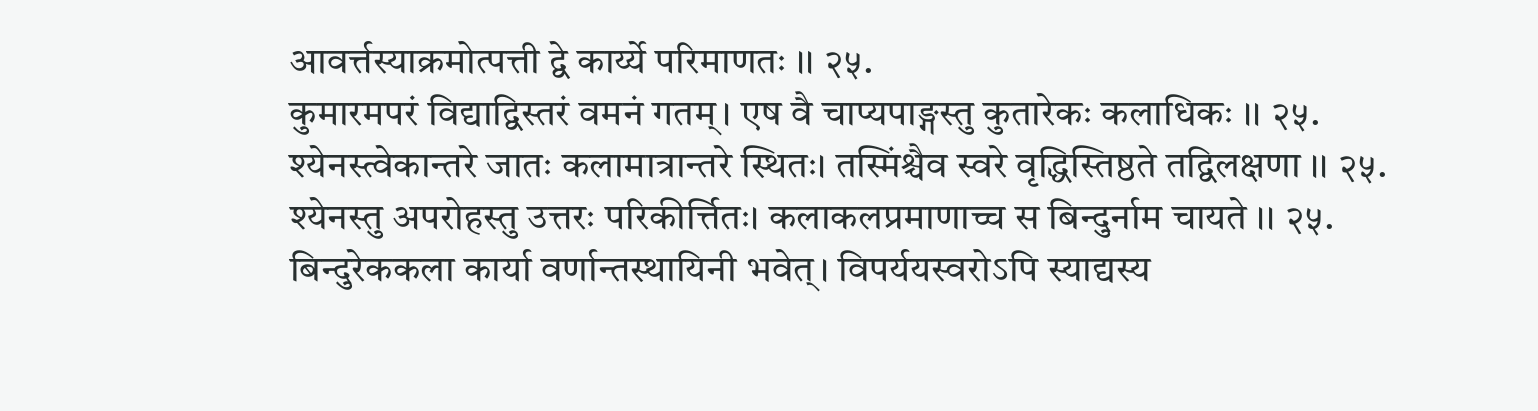आवर्त्तस्याक्रमोत्पत्ती द्वे कार्य्ये परिमाणतः ।। २५.
कुमारमपरं विद्याद्विस्तरं वमनं गतम्। एष वै चाप्यपाङ्गस्तु कुतारेकः कलाधिकः ।। २५.
श्येनस्त्वेकान्तरे जातः कलामात्रान्तरे स्थितः। तस्मिंश्चैव स्वरे वृद्धिस्तिष्ठते तद्विलक्षणा ।। २५.
श्येनस्तु अपरोहस्तु उत्तरः परिकीर्त्तितः। कलाकलप्रमाणाच्च स बिन्दुर्नाम चायते ।। २५.
बिन्दुरेककला कार्या वर्णान्तस्थायिनी भवेत्। विपर्ययस्वरोऽपि स्याद्यस्य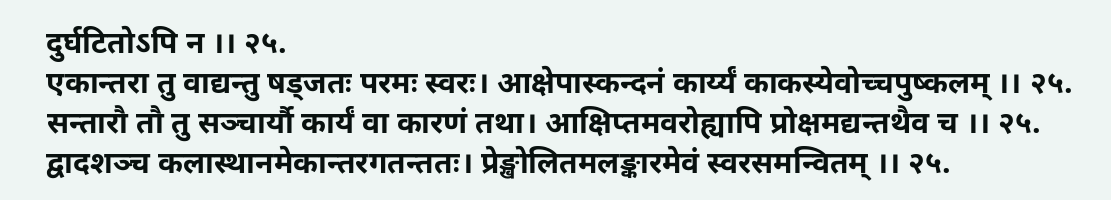दुर्घटितोऽपि न ।। २५.
एकान्तरा तु वाद्यन्तु षड्जतः परमः स्वरः। आक्षेपास्कन्दनं कार्य्यं काकस्येवोच्चपुष्कलम् ।। २५.
सन्तारौ तौ तु सञ्चार्यौ कार्यं वा कारणं तथा। आक्षिप्तमवरोह्यापि प्रोक्षमद्यन्तथैव च ।। २५.
द्वादशञ्च कलास्थानमेकान्तरगतन्ततः। प्रेङ्खोलितमलङ्कारमेवं स्वरसमन्वितम् ।। २५.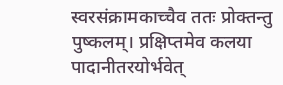स्वरसंक्रामकाच्चैव ततः प्रोक्तन्तु पुष्कलम्। प्रक्षिप्तमेव कलया पादानीतरयोर्भवेत्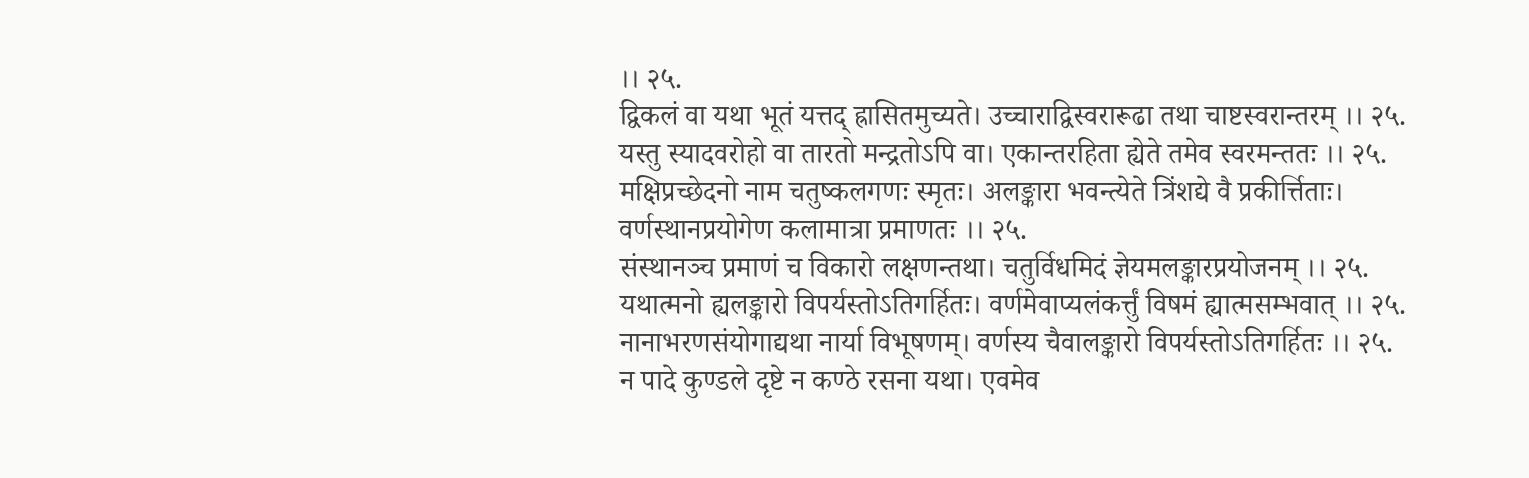।। २५.
द्विकलं वा यथा भूतं यत्तद् ह्रासितमुच्यते। उच्चाराद्विस्वरारूढा तथा चाष्टस्वरान्तरम् ।। २५.
यस्तु स्यादवरोहो वा तारतो मन्द्रतोऽपि वा। एकान्तरहिता ह्येते तमेव स्वरमन्ततः ।। २५.
मक्षिप्रच्छेदनो नाम चतुष्कलगणः स्मृतः। अलङ्कारा भवन्त्येते त्रिंशद्ये वै प्रकीर्त्तिताः। वर्णस्थानप्रयोगेण कलामात्रा प्रमाणतः ।। २५.
संस्थानञ्च प्रमाणं च विकारो लक्षणन्तथा। चतुर्विधमिदं ज्ञेयमलङ्कारप्रयोजनम् ।। २५.
यथात्मनो ह्यलङ्कारो विपर्यस्तोऽतिगर्हितः। वर्णमेवाप्यलंकर्त्तुं विषमं ह्यात्मसम्भवात् ।। २५.
नानाभरणसंयोगाद्यथा नार्या विभूषणम्। वर्णस्य चैवालङ्कारो विपर्यस्तोऽतिगर्हितः ।। २५.
न पादे कुण्डले दृष्टे न कण्ठे रसना यथा। एवमेव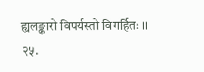ह्यलङ्कारो विपर्यस्तो विगर्हितः ।। २५.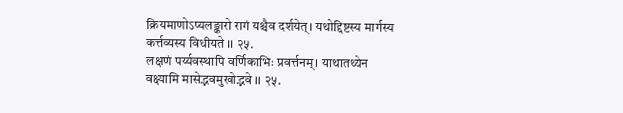क्रियमाणोऽप्यलङ्कारो रागं यश्चैव दर्शयेत्। यथोद्दिष्टस्य मार्गस्य कर्त्तव्यस्य विधीयते ।। २५.
लक्षणं पर्य्यवस्थापि वर्णिकाभिः प्रवर्त्तनम्। याथातथ्येन वक्ष्यामि मासेद्भवमुखोद्भवे ।। २५.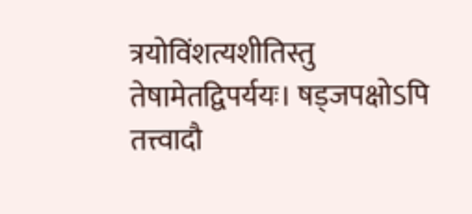त्रयोविंशत्यशीतिस्तु तेषामेतद्विपर्ययः। षड्जपक्षोऽपि तत्त्वादौ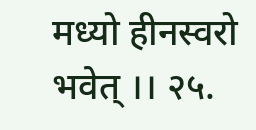मध्यो हीनस्वरो भवेत् ।। २५.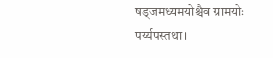षड्जमध्यमयोश्चैव ग्रामयोः पर्य्यपस्तथा।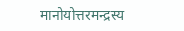मानोयोत्तरमन्द्रस्य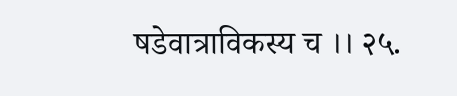षडेवात्राविकस्य च ।। २५.